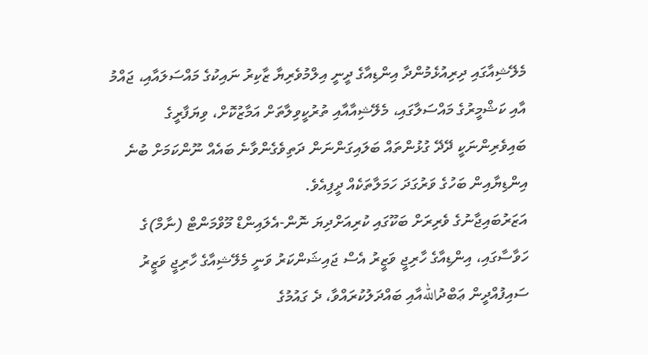މެލޭޝިއާގައި ދިރިއުޅެމުންދާ އިންޑިއާގެ ދީނީ އިލްމުވެރިޔާ ޒާކިރު ނައިކުގެ މައްސަލައާއި، ޖައްމު އާއި ކަޝްމީރުގެ މައްސަލާގައި، މެލޭޝިއާއާއި ތުރުކީވިލާތަށް އަމާޒުކޮށް، ވިޔަފާރީގެ ބައިވެރިންނަކީ ދޭދޭ ގުޅުންތައް ބަލައިގަންނަން ދަތިވެގެންވާނެ ބައެއް ނޫންކަމަށް ބުނެ އިންޑިޔާއިން ބަހުގެ ވަރުގަދަ ހަމަލާތަކެއް ދީފިއެވެ.
އަޒަރުބައިޖާނުގެ ވެރިރަށް ބަކޫގައި ކުރިއަށްދިޔަ ނޮން-އެލައިންޑް މޫވްމަންޓް (ނާމް)ގެ ހަވާސާގައި، އިންޑިއާގެ ހާރިޖީ ވަޒީރު އެސް ޖައިޝަންކަރު ވަނީ މެލޭޝިއާގެ ހާރިޖީ ވަޒީރު ސައިފުއްދީން ޢަބްދުاللهއާއި ބައްދަލުކުރައްވާ، ދެ ގައުމުގެ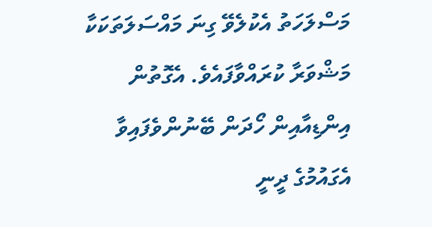މަސްލަހަތު އެކުލެވޭ ގިނަ މައްސަލަތަކަކާ މަޝްވަރާ ކުރައްވާފައެވެ. އެގޮތުން އިންޑިއާއިން ހޯދަން ބޭނުންވެފައިވާ އެގައުމުގެ ދީނީ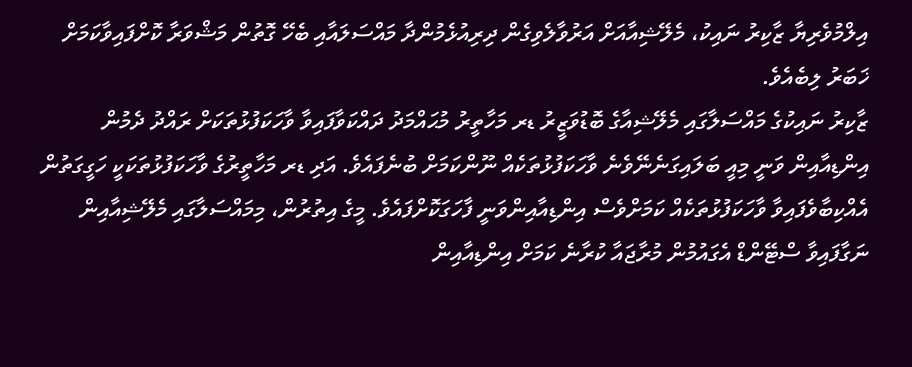އިލްމުވެރިޔާ ޒާކިރު ނައިކު، މެލޭޝިއާއަށް އަރުވާލެވިގެން ދިރިއުޅެމުންދާ މައްސަލައާއި ބެހޭ ގޮތުން މަޝްވަރާ ކޮށްފައިވާކަމަށް ޚަބަރު ލިބެއެވެ.
ޒާކިރު ނައިކުގެ މައްސަލާގައި މެލޭޝިއާގެ ބޮޑުވަޒީރު ޑރ މަހާތީރު މުޙައްމަދު ދައްކަވާފައިވާ ވާހަކަފުޅުތަކަށް ރައްދު ދެމުން އިންޑިއާއިން ވަނީ މިއީ ބަލައިގަނެނޭވެނެ ވާހަކަފުޅުތަކެއް ނޫންކަމަށް ބުނެފައެވެ. އަދި ޑރ މަހާތީރުގެ ވާހަކަފުޅުތަކަކީ ހަގީގަތުން އެއްކިބާވެފައިވާ ވާހަކަފުޅުތަކެއް ކަމަށްވެސް އިންޑިއާއިންވަނީ ފާހަގަކޮށްފައެވެ. މީގެ އިތުރުން، މިމައްސަލާގައި މެލޭޝިއާއިން ނަގާފައިވާ ސްޓޭންޑް އެގައުމުން މުރާޖައާ ކުރާނެ ކަމަށް އިންޑިއާއިން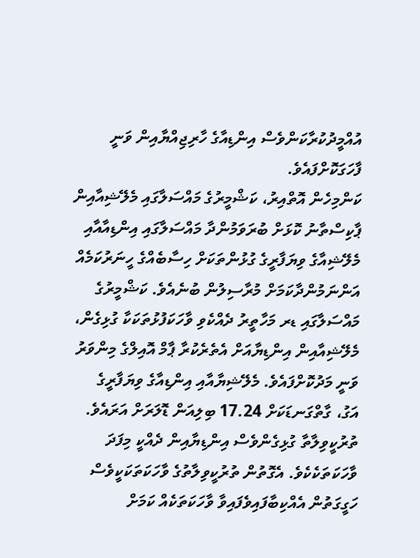އުއްމީދުކުރާކަންވެސް އިންޑިއާގެ ހާރިޖިއްޔާއިން ވަނީ ފާހަގަކޮށްފައެވެ.
ކަންމިހެން އޮތްއިރު، ކަޝްމީރުގެ މައްސަލާގައި މެލޭޝިއާއިން ޕާކިސްތާނު ކޮޅަށް ބުރަވަމުންދާ މައްސަލާގައި އިންޑިއާއާއި މެލޭޝިއާގެ ވިޔަފާރީގެ ގުޅުންތަކަށް ހިސާބެއްގެ ހީނަރުކަމެއް އަންނަމުންދާކަމަށް މުރާސިލުން ބުނެއެވެ. ކަޝްމީރުގެ މައްސަލާގައި ޑރ މަހާތީރު ދެއްކެވި ވާހަކަފުޅުތަކަކާ ގުޅިގެން، މެލޭޝިއާއިން އިންޑިޔާއަށް އެތެރެކުރާ ޕާމް އޮއިލްގެ މިންވަރު ވަނީ މަދުކޮށްފައެވެ. މެލޭޝިޔާއާއި އިންޑިއާގެ ވިޔަފާރީގެ އަގު، ގާތްގަނޑަކަށް 17.24 ބިލިއަން ޑޮލަރަށް އަރައެވެ.
ތުރުކީވިލާތާ ގުޅިގެންވެސް އިންޑިޔާއިން ދެއްކީ މިފަދަ ވާހަކަތަކެކެވެ. އެގޮތުން ތުރުކީވިލާތުގެ ވާހަކަތަކަކީވެސް ހަގީގަތުން އެއްކިބާފައިވެފައިވާ ވާހަކަތަކެއް ކަމަށް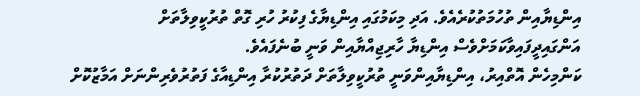އިންޑިޔާއިން ތުހުމަތުކުރެއެވެ. އަދި މިކަމުގައި އިންޑިޔާގެ ފިކުރު ހުރި ގޮތް ތުރުކީވިލާތަށް އަންގައިދީފައިވާކަމަށްވެސް އިންޑިޔާ ހާރިޖިއްޔާއިން ވަނީ ބުނެފައެވެ.
ކަންމިހެން އޮތްއިރު، އިންޑިޔާއިންވަނީ ތުރުކީވިލާތަށް ދަތުރުކުރާ އިންޑިއާގެ ފަތުރުވެރިންނަށް އަމާޒުކޮށް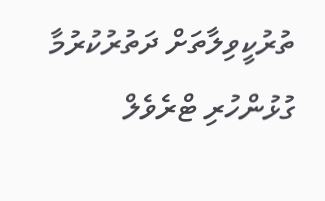ތުރުކީވިލާތަށް ދަތުރުކުރުމާ ގުޅުންހުރި ޓްރެވެލް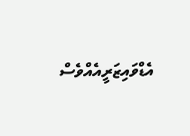އެޑްވައިޒަރީއެއްވެސް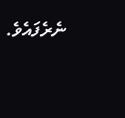ނެރެފައެވެ.